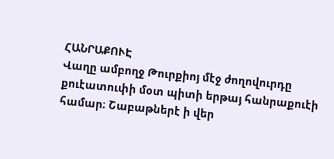ՀԱՆՐԱՔՈՒԷ
Վաղը ամբողջ Թուրքիոյ մէջ ժողովուրդը քուէատուփի մօտ պիտի երթայ հանրաքուէի համար։ Շաբաթներէ ի վեր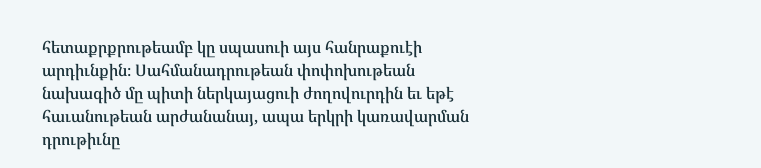հետաքրքրութեամբ կը սպասուի այս հանրաքուէի արդիւնքին։ Սահմանադրութեան փոփոխութեան նախագիծ մը պիտի ներկայացուի ժողովուրդին եւ եթէ հաւանութեան արժանանայ, ապա երկրի կառավարման դրութիւնը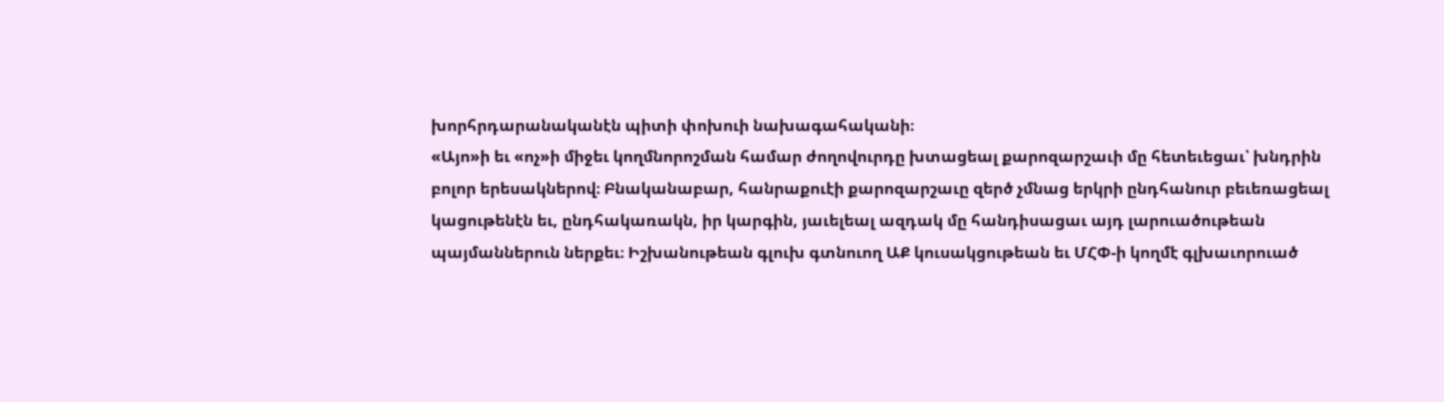խորհրդարանականէն պիտի փոխուի նախագահականի։
«Այո»ի եւ «ոչ»ի միջեւ կողմնորոշման համար ժողովուրդը խտացեալ քարոզարշաւի մը հետեւեցաւ՝ խնդրին բոլոր երեսակներով։ Բնականաբար, հանրաքուէի քարոզարշաւը զերծ չմնաց երկրի ընդհանուր բեւեռացեալ կացութենէն եւ, ընդհակառակն, իր կարգին, յաւելեալ ազդակ մը հանդիսացաւ այդ լարուածութեան պայմաններուն ներքեւ։ Իշխանութեան գլուխ գտնուող ԱՔ կուսակցութեան եւ ՄՀՓ-ի կողմէ գլխաւորուած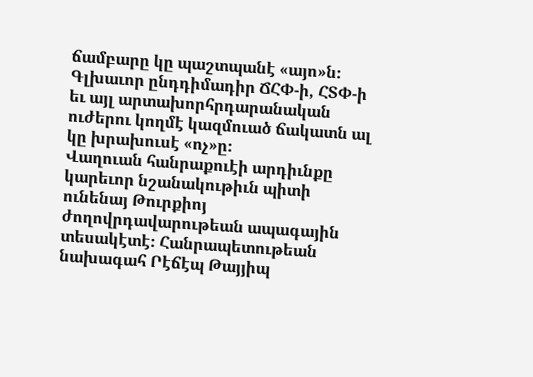ճամբարը կը պաշտպանէ «այո»ն։ Գլխաւոր ընդդիմադիր ՃՀՓ-ի, ՀՏՓ-ի եւ այլ արտախորհրդարանական ուժերու կողմէ կազմուած ճակատն ալ կը խրախուսէ «ոչ»ը։
Վաղուան հանրաքուէի արդիւնքը կարեւոր նշանակութիւն պիտի ունենայ Թուրքիոյ ժողովրդավարութեան ապագային տեսակէտէ։ Հանրապետութեան նախագահ Րէճէպ Թայյիպ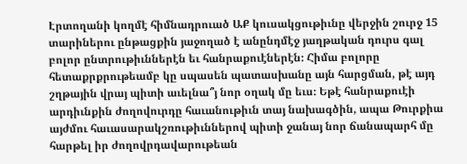Էրտողանի կողմէ հիմնադրուած ԱՔ կուսակցութիւնը վերջին շուրջ 15 տարիներու ընթացքին յաջողած է անընդմէջ յաղթական դուրս գալ բոլոր ընտրութիւններէն եւ հանրաքուէներէն։ Հիմա բոլորը հետաքրքրութեամբ կը սպասեն պատասխանը այն հարցման, թէ այդ շղթային վրայ պիտի աւելնա՞յ նոր օղակ մը եւս։ Եթէ հանրաքուէի արդիւնքին ժողովուրդը հաւանութիւն տայ նախագծին, ապա Թուրքիա այժմու հաւասարակշռութիւններով պիտի ջանայ նոր ճանապարհ մը հարթել իր ժողովրդավարութեան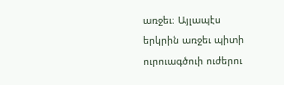առջեւ։ Այլապէս երկրին առջեւ պիտի ուրուագծուի ուժերու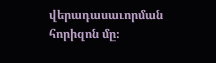վերադասաւորման հորիզոն մը։